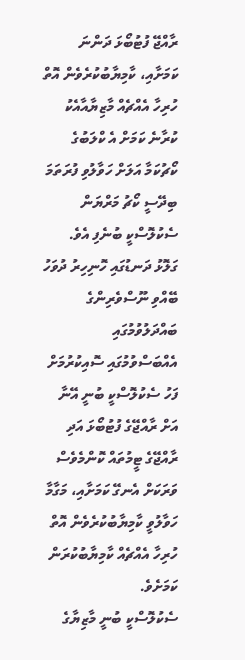ރާއްޖޭ ފުޓުބޯޅަ ދަންނަ ކަމަށާއި، ކާމިޔާބުކުރެވެން އޮތް ހުރިހާ އެއްޗެއް މާޒިޔާއާއެކު ކުރާނެ ކަމަށް އެ ކްލަބުގެ ކޯޗުކަމާ އަލަށް ހަވާލުވި ފުރަތަމަ ބިދޭސީ ކޯޗު މަރްޔަން ސެކުލޮސްކީ ބުނެފި އެވެ.
ގަލޮޅު ދަނޑުގައި ހޮނިހިރު ދުވަހު ބޭއްވި ނޫސްވެރިންގެ ބައްދަލުވުމުގައި އެއްބަސްވުމުގައި ސޮއިކުރުމަށް ފަހު ސެކުލޮސްކީ ބުނީ އޭނާ އަށް ރާއްޖޭގެ ފުޓުބޯޅަ އަދި ރާއްޖޭގެ ޓީމުތައް ކޮންމެވެސް ވަރަކަށް އެނގޭ ކަމަށާއި، މަގާމާ ހަވާލުވީ ކާމިޔާބުކުރެވެން އޮތް ހުރިހާ އެއްޗެއް ކާމިޔާބުކުރަން ކަމަށެވެ.
ސެކުލޮސްކީ ބުނީ މާޒިޔާގެ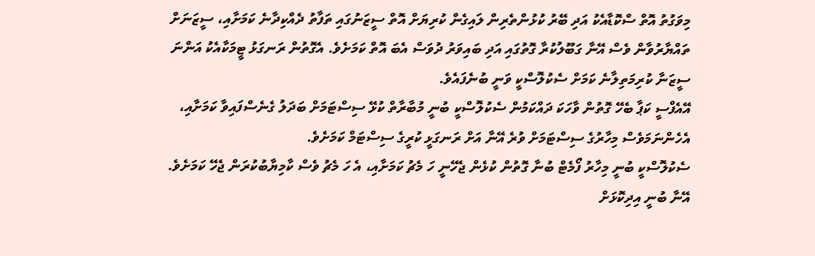މިވަގުތު އޮތް ސްކޮޑާއެކު އަދި ބޭރު ކުޅުންތެރިން ލައިގެން ކުރިޔަށް އޮތް ސީޒަނުގައި ތަފާތު ދެއްކިދާނެ ކަމަށާއި، ސީޒަނަށް ތައްޔާރުވާން ވެސް އޭނާ ގަބޫލުކުރާ ގޮތުގައި އަދި ބައިވަރު ދުވަސް އެބަ އޮތް ކަމަށެވެ. އެގޮތުން ރަނގަޅު ޓީމަކާއެކު އަންނަ ސީޒަނާ ކުރިމަތިލާނެ ކަމަށް ސެކުލޮސްކީ ވަނީ ބުނެފައެވެ.
އޭއެފްސީ ކަޕާ ބެހޭ ގޮތުން ވާހަކަ ދައްކަމުން ސެކުލޮސްކީ ބުނީ މުބާރާތް ކުޅޭ ސިސްޓަމަށް ބަދަލު ގެނެސްފައިވާ ކަމަށާއި، އެހެންނަމަވެސް މިހާރުގެ ސިސްޓަމަށް ވުރެ އޭނާ އަށް ރަނގަޅީ ކުރީގެ ސިސްޓަމް ކަމަށެވެ.
ސެކުލޮސްކީ ބުނީ މިހާރު ފޯމެޓް ބުނާ ގޮތުން ކުޅެން ޖެހޭނީ ހަ މެޗު ކަމަށާއި، އެ ހަ މެޗު ވެސް ކާމިޔާބުކުރަން ޖެހޭ ކަމަށެވެ. އޭނާ ބުނީ އިދިކޮޅަށް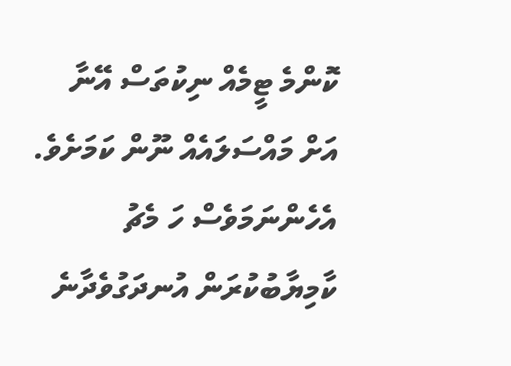ކޮންމެ ޓީމެއް ނިކުތަސް އޭނާ އަށް މައްސަލައެއް ނޫން ކަމަށެވެ.
އެހެންނަމަވެސް ހަ މެޗު ކާމިޔާބުކުރަން އުނދަގުވެދާނެ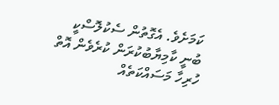ކަމަށެވެ. އެގޮތުން ސެކުލޮސްކީ ބުނީ ކާމިޔާބުކުރަން ކުރެވެން އޮތް ހުރިހާ މަސައްކަތެއް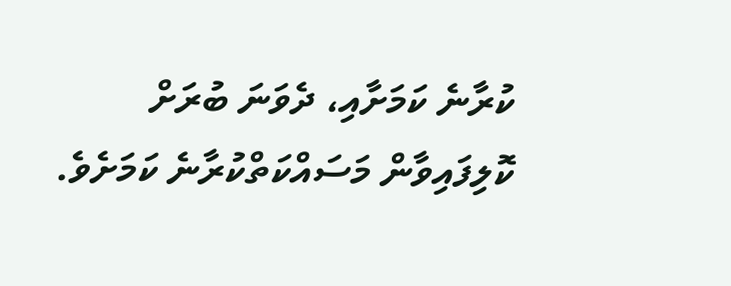ކުރާނެ ކަމަށާއި، ދެވަނަ ބުރަށް ކޮލިފައިވާން މަސައްކަތްކުރާނެ ކަމަށެވެ.